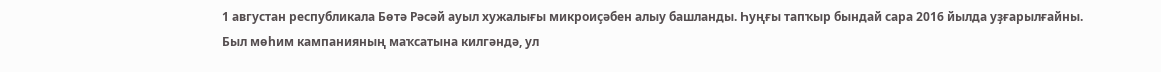1 августан республикала Бөтә Рәсәй ауыл хужалығы микроиҫәбен алыу башланды. Һуңғы тапҡыр бындай сара 2016 йылда уҙғарылғайны.
Был мөһим кампанияның маҡсатына килгәндә, ул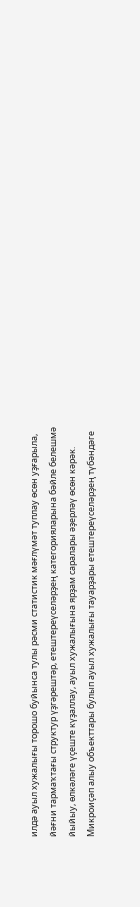илдә ауыл хужалығы торошо буйынса тулы рәсми статистик мәғлүмәт туплау өсөн уҙғарыла, йәғни тармаҡтағы структур үҙгәрештәр, етештереүселәрҙең категорияларына бәйле белешмә йыйыу, өлкәләге үҫеште күҙаллау, ауыл хужалығына ярҙам саралары әҙерләү өсөн кәрәк.
Микроиҫәп алыу объекттары булып ауыл хужалығы тауарҙары етештереүселәрҙең түбәндәге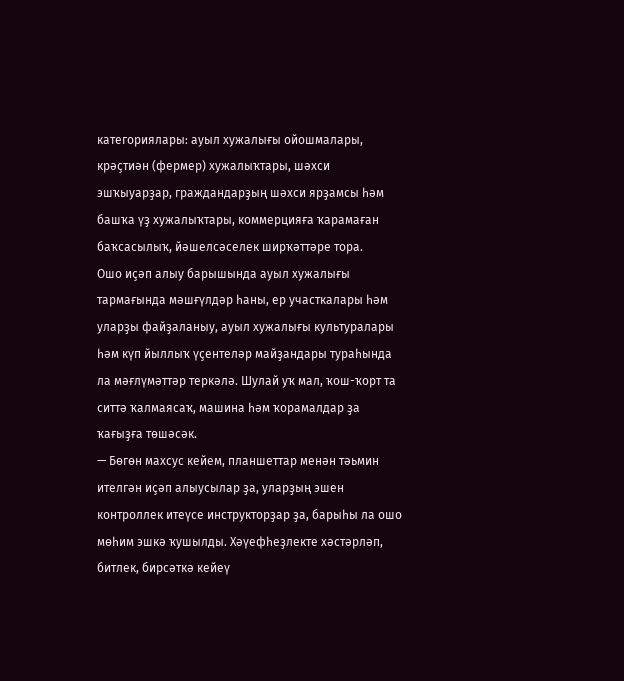категориялары: ауыл хужалығы ойошмалары, крәҫтиән (фермер) хужалыҡтары, шәхси эшҡыуарҙар, граждандарҙың шәхси ярҙамсы һәм башҡа үҙ хужалыҡтары, коммерцияға ҡарамаған баҡсасылыҡ, йәшелсәселек ширҡәттәре тора.
Ошо иҫәп алыу барышында ауыл хужалығы тармағында мәшғүлдәр һаны, ер участкалары һәм уларҙы файҙаланыу, ауыл хужалығы культуралары һәм күп йыллыҡ үҫентеләр майҙандары тураһында ла мәғлүмәттәр теркәлә. Шулай уҡ мал, ҡош-ҡорт та ситтә ҡалмаясаҡ, машина һәм ҡорамалдар ҙа ҡағыҙға төшәсәк.
— Бөгөн махсус кейем, планшеттар менән тәьмин ителгән иҫәп алыусылар ҙа, уларҙың эшен контроллек итеүсе инструкторҙар ҙа, барыһы ла ошо мөһим эшкә ҡушылды. Хәүефһеҙлекте хәстәрләп, битлек, бирсәткә кейеү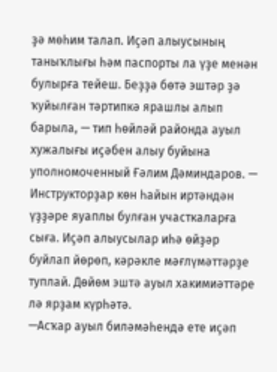ҙә мөһим талап. Иҫәп алыусының таныҡлығы һәм паспорты ла үҙе менән булырға тейеш. Беҙҙә бөтә эштәр ҙә ҡуйылған тәртипкә ярашлы алып барыла, — тип һөйләй районда ауыл хужалығы иҫәбен алыу буйына уполномоченный Ғәлим Дәминдаров. — Инструкторҙар көн һайын иртәндән үҙҙәре яуаплы булған участкаларға сыға. Иҫәп алыусылар иһә өйҙәр буйлап йөрөп, кәрәкле мәғлүмәттәрҙе туплай. Дөйөм эштә ауыл хакимиәттәре лә ярҙам күрһәтә.
—Асҡар ауыл биләмәһендә ете иҫәп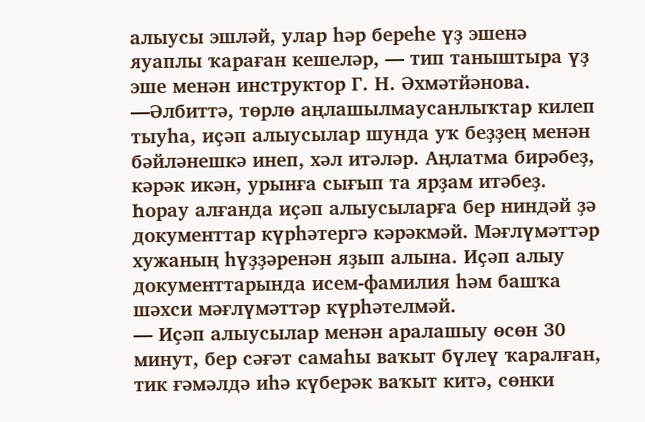алыусы эшләй, улар һәр береһе үҙ эшенә яуаплы ҡараған кешеләр, — тип таныштыра үҙ эше менән инструктор Г. Н. Әхмәтйәнова. —Әлбиттә, төрлө аңлашылмаусанлыҡтар килеп тыуһа, иҫәп алыусылар шунда уҡ беҙҙең менән бәйләнешкә инеп, хәл итәләр. Аңлатма бирәбеҙ, кәрәк икән, урынға сығып та ярҙам итәбеҙ.
Һорау алғанда иҫәп алыусыларға бер ниндәй ҙә документтар күрһәтергә кәрәкмәй. Мәғлүмәттәр хужаның һүҙҙәренән яҙып алына. Иҫәп алыу документтарында исем-фамилия һәм башҡа шәхси мәғлүмәттәр күрһәтелмәй.
— Иҫәп алыусылар менән аралашыу өсөн 30 минут, бер сәғәт самаһы ваҡыт бүлеү ҡаралған, тик ғәмәлдә иһә күберәк ваҡыт китә, сөнки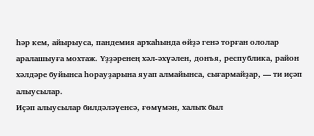һәр кем, айырыуса, пандемия арҡаһында өйҙә генә торған ололар аралашыуға мохтаж. Үҙҙәренең хәл-әхүәлен, донъя, республика, район хәлдәре буйынса һорауҙарына яуап алмайынса, сығармайҙар, — ти иҫәп алыусылар.
Иҫәп алыусылар билдәләүенсә, ғөмүмән, халыҡ был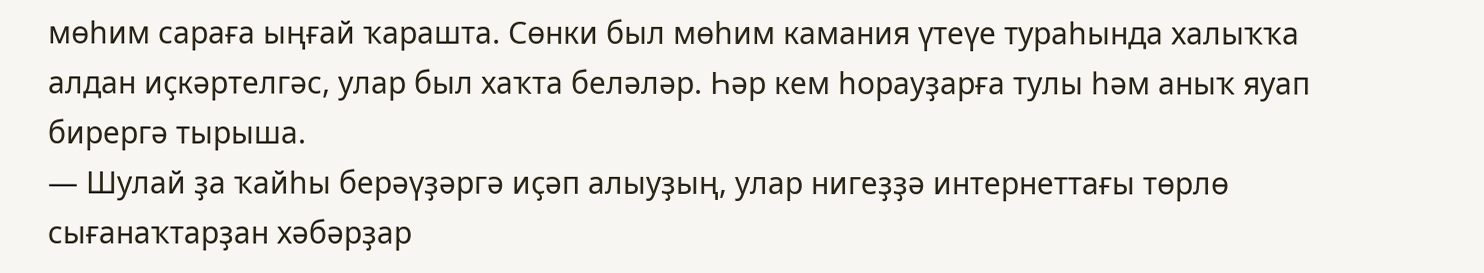мөһим сараға ыңғай ҡарашта. Сөнки был мөһим камания үтеүе тураһында халыҡҡа алдан иҫкәртелгәс, улар был хаҡта беләләр. Һәр кем һорауҙарға тулы һәм аныҡ яуап бирергә тырыша.
— Шулай ҙа ҡайһы берәүҙәргә иҫәп алыуҙың, улар нигеҙҙә интернеттағы төрлө сығанаҡтарҙан хәбәрҙар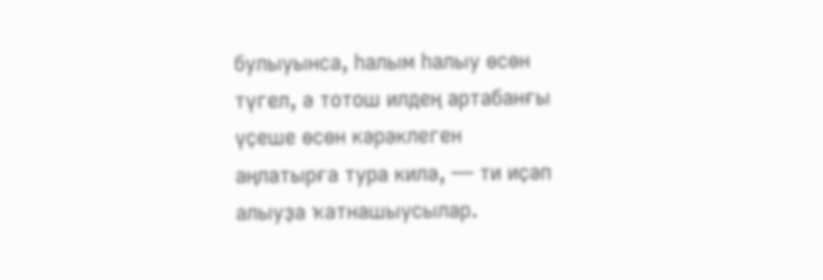булыуынса, һалым һалыу өсөн түгел, ә тотош илдең артабанғы үҫеше өсөн кәрәклеген аңлатырға тура килә, — ти иҫәп алыуҙа ҡатнашыусылар.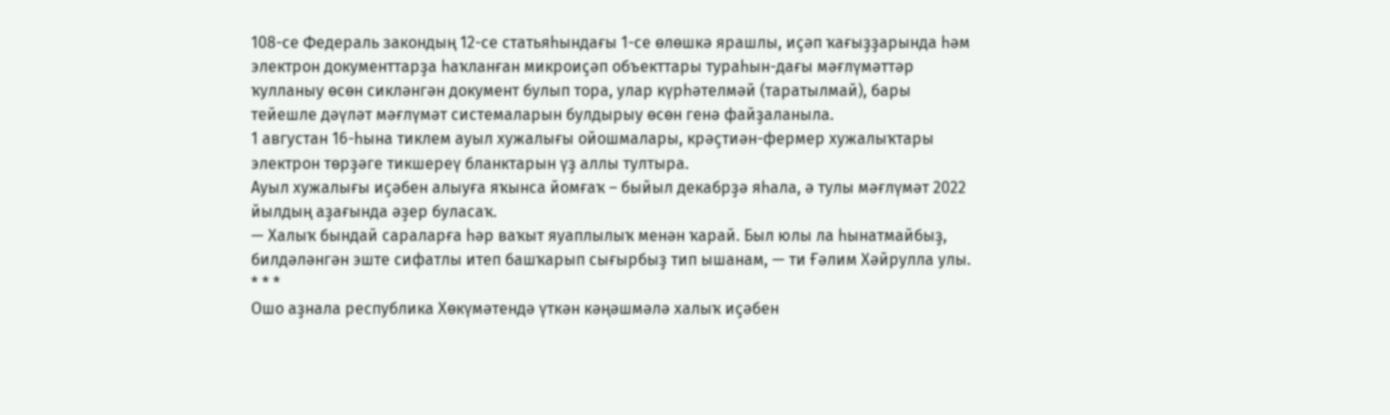108-се Федераль закондың 12-се статьяһындағы 1-се өлөшкә ярашлы, иҫәп ҡағыҙҙарында һәм электрон документтарҙа һаҡланған микроиҫәп объекттары тураһын-дағы мәғлүмәттәр ҡулланыу өсөн сикләнгән документ булып тора, улар күрһәтелмәй (таратылмай), бары тейешле дәүләт мәғлүмәт системаларын булдырыу өсөн генә файҙаланыла.
1 августан 16-һына тиклем ауыл хужалығы ойошмалары, крәҫтиән-фермер хужалыҡтары электрон төрҙәге тикшереү бланктарын үҙ аллы тултыра.
Ауыл хужалығы иҫәбен алыуға яҡынса йомғаҡ – быйыл декабрҙә яһала, ә тулы мәғлүмәт 2022 йылдың аҙағында әҙер буласаҡ.
— Халыҡ бындай сараларға һәр ваҡыт яуаплылыҡ менән ҡарай. Был юлы ла һынатмайбыҙ, билдәләнгән эште сифатлы итеп башҡарып сығырбыҙ тип ышанам, — ти Ғәлим Хәйрулла улы.
* * *
Ошо аҙнала республика Хөкүмәтендә үткән кәңәшмәлә халыҡ иҫәбен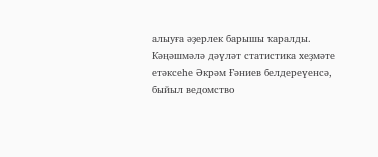алыуға әҙерлек барышы ҡаралды.
Кәңәшмәлә дәүләт статистика хеҙмәте етәксеһе Әкрәм Ғәниев белдереүенсә, быйыл ведомство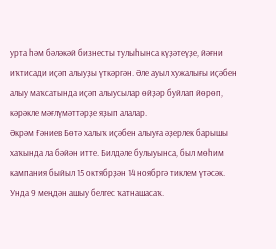урта һәм бәләкәй бизнесты тулыһынса күҙәтеүҙе, йәғни иҡтисади иҫәп алыуҙы үткәргән. Әле ауыл хужалығы иҫәбен алыу маҡсатында иҫәп алыусылар өйҙәр буйлап йөрөп, кәрәкле мәғлүмәттәрҙе яҙып алалар.
Әкрәм Ғәниев Бөтә халыҡ иҫәбен алыуға әҙерлек барышы хаҡында ла бәйән итте. Билдәле булыуынса, был мөһим кампания быйыл 15 октябрҙән 14 ноябргә тиклем үтәсәк. Унда 9 меңдән ашыу белгес ҡатнашасаҡ.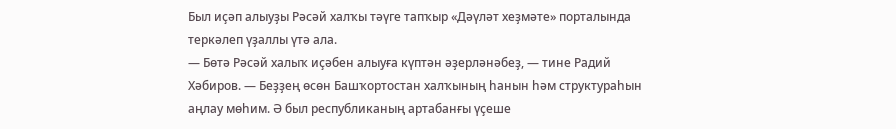Был иҫәп алыуҙы Рәсәй халҡы тәүге тапҡыр «Дәүләт хеҙмәте» порталында теркәлеп үҙаллы үтә ала.
— Бөтә Рәсәй халыҡ иҫәбен алыуға күптән әҙерләнәбеҙ, — тине Радий Хәбиров. — Беҙҙең өсөн Башҡортостан халҡының һанын һәм структураһын аңлау мөһим. Ә был республиканың артабанғы үҫеше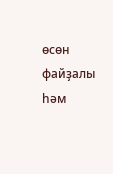өсөн файҙалы һәм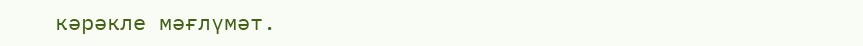кәрәкле мәғлүмәт.